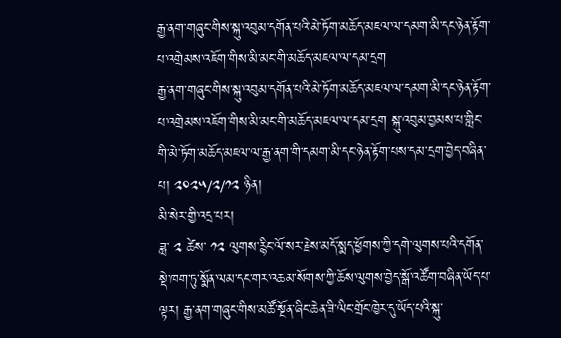རྒྱ་ནག་གཞུང་གིས་སྐུ་འབུམ་དགོན་པའི་མེ་ཏོག་མཆོད་མཇལ་ལ་དམག་མི་དང་ཉེན་རྟོག་པ་འགྲེམས་འཇོག་གིས་མི་མང་གི་མཆོད་མཇལ་ལ་དམ་དྲག
རྒྱ་ནག་གཞུང་གིས་སྐུ་འབུམ་དགོན་པའི་མེ་ཏོག་མཆོད་མཇལ་ལ་དམག་མི་དང་ཉེན་རྟོག་པ་འགྲེམས་འཇོག་གིས་མི་མང་གི་མཆོད་མཇལ་ལ་དམ་དྲག སྐུ་འབུམ་བྱམས་པ་གླིང་གི་མེ་ཏོག་མཆོད་མཇལ་ལ་རྒྱ་ནག་གི་དམག་མི་དང་ཉེན་རྟོག་པས་དམ་དྲག་བྱེད་བཞིན་པ། ༢༠༢༥/༢/༡༢ ཉིན།
མི་སེར་གྱི་འདྲ་པར།
ཟླ་ ༢ ཚེས་ ༡༢ ལུགས་རྙིང་ལོ་སར་རྗེས་མདོ་སྨད་ཕྱོགས་ཀྱི་དགེ་ལུགས་པའི་དགོན་སྡེ་ཁག་ཏུ་སྨོན་ལམ་དང་གར་འཆམ་སོགས་ཀྱི་ཆོས་ལུགས་བྱེད་སྒོ་འཚོག་བཞིན་ཡོད་པ་ལྟར། རྒྱ་ནག་གཞུང་གིས་མཚོ་སྔོན་ཞིང་ཆེན་ཟི་ལིང་གྲོང་ཁྱེར་དུ་ཡོད་པའི་སྐུ་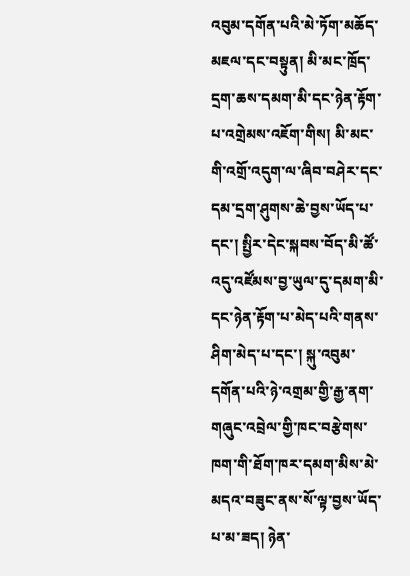འབུམ་དགོན་པའི་མེ་ཏོག་མཆོད་མཇལ་དང་བསྟུན། མི་མང་ཁྲོད་དྲག་ཆས་དམག་མི་དང་ཉེན་རྟོག་པ་འགྲེམས་འཇོག་གིས། མི་མང་གི་འགྲོ་འདུག་ལ་ཞིབ་བཤེར་དང་དམ་དྲག་ཤུགས་ཆེ་བྱས་ཡོད་པ་དང་། སྤྱིར་དེང་སྐབས་བོད་མི་ཚོ་འདུ་འཛོམས་བྱ་ཡུལ་དུ་དམག་མི་དང་ཉེན་རྟོག་པ་མེད་པའི་གནས་ཤིག་མེད་པ་དང་། སྐུ་འབུམ་དགོན་པའི་ཉེ་འགྲམ་གྱི་རྒྱ་ནག་གཞུང་འབྲེལ་གྱི་ཁང་བརྩེགས་ཁག་གི་ཐོག་ཁར་དམག་མིས་མེ་མདའ་བཟུང་ནས་སོ་ལྟ་བྱས་ཡོད་པ་མ་ཟད། ཉེན་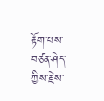རྟོག་པས་བཙན་ཤེད་ཀྱིས་རྗེས་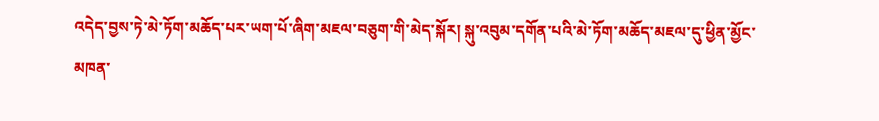འདེད་བྱས་ཏེ་མེ་ཏོག་མཆོད་པར་ཡག་པོ་ཞིག་མཇལ་བཅུག་གི་མེད་སྐོར། སྐུ་འབུམ་དགོན་པའི་མེ་ཏོག་མཆོད་མཇལ་དུ་ཕྱིན་མྱོང་མཁན་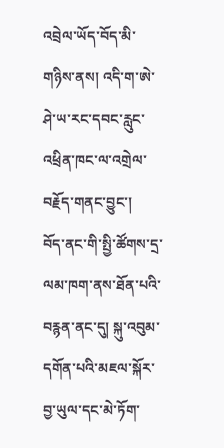འབྲེལ་ཡོད་བོད་མི་གཉིས་ནས། འདི་ག་ཨེ་ཤེ་ཡ་རང་དབང་རླུང་འཕྲིན་ཁང་ལ་འགྲེལ་བརྗོད་གནང་བྱུང་།
བོད་ནང་གི་སྤྱི་ཚོགས་དྲ་ལམ་ཁག་ནས་ཐོན་པའི་བརྙན་ནང་དུ། སྐུ་འབུམ་དགོན་པའི་མཇལ་སྐོར་བྱ་ཡུལ་དང་མེ་ཏོག་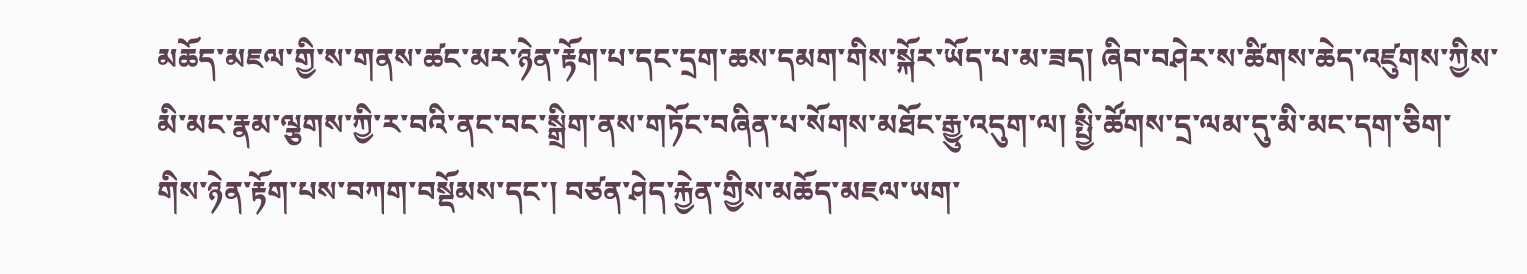མཆོད་མཇལ་གྱི་ས་གནས་ཚང་མར་ཉེན་རྟོག་པ་དང་དྲག་ཆས་དམག་གིས་སྐོར་ཡོད་པ་མ་ཟད། ཞིབ་བཤེར་ས་ཚིགས་ཆེད་འཛུགས་ཀྱིས་མི་མང་རྣམ་ལྕགས་ཀྱི་ར་བའི་ནང་བང་སྒྲིག་ནས་གཏོང་བཞིན་པ་སོགས་མཐོང་རྒྱུ་འདུག་ལ། སྤྱི་ཚོགས་དྲ་ལམ་དུ་མི་མང་དག་ཅིག་གིས་ཉེན་རྟོག་པས་བཀག་བསྡོམས་དང་། བཙན་ཤེད་རྐྱེན་གྱིས་མཆོད་མཇལ་ཡག་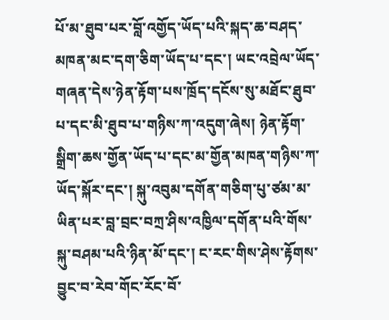པོ་མ་ཐུབ་པར་བློ་འགྱོད་ཡོད་པའི་སྐད་ཆ་བཤད་མཁན་མང་དག་ཅིག་ཡོད་པ་དང་། ཡང་འབྲེལ་ཡོད་གཞན་དེས་ཉེན་རྟོག་པས་ཁྲོད་དངོས་སུ་མཐོང་ཐུབ་པ་དང་མི་ཐུབ་པ་གཉིས་ཀ་འདུག་ཞེས། ཉེན་རྟོག་སྒྲིག་ཆས་གྱོན་ཡོད་པ་དང་མ་གྱོན་མཁན་གཉིས་ཀ་ཡོད་སྐོར་དང་། སྐུ་འབུམ་དགོན་གཅིག་པུ་ཙམ་མ་ཡིན་པར་བླ་བྲང་བཀྲ་ཤིས་འཁྱིལ་དགོན་པའི་གོས་སྐུ་བཤམ་པའི་ཉིན་མོ་དང་། ང་རང་གིས་ཤེས་རྟོགས་བྱུང་བ་རེབ་གོང་རོང་བོ་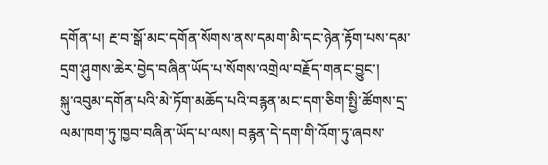དགོན་པ། རྔ་བ་སྒོ་མང་དགོན་སོགས་ནས་དམག་མི་དང་ཉེན་རྟོག་པས་དམ་དྲག་ཤུགས་ཆེར་བྱེད་བཞིན་ཡོད་པ་སོགས་འགྲེལ་བརྗོད་གནང་བྱུང་།
སྐུ་འབུམ་དགོན་པའི་མེ་ཏོག་མཆོད་པའི་བརྙན་མང་དག་ཅིག་སྤྱི་ཚོགས་དྲ་ལམ་ཁག་ཏུ་ཁྱབ་བཞིན་ཡོད་པ་ལས། བརྙན་དེ་དག་གི་འོག་ཏུ་ཞབས་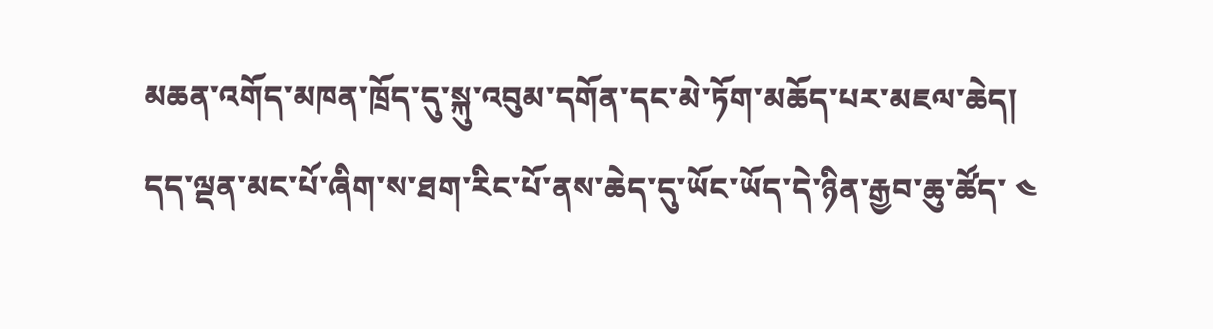མཆན་འགོད་མཁན་ཁྲོད་དུ་སྐུ་འབུམ་དགོན་དང་མེ་ཏོག་མཆོད་པར་མཇལ་ཆེད། དད་ལྡན་མང་པོ་ཞིག་ས་ཐག་རིང་པོ་ནས་ཆེད་དུ་ཡོང་ཡོད་དེ་ཉིན་རྒྱབ་ཆུ་ཚོད་ ༤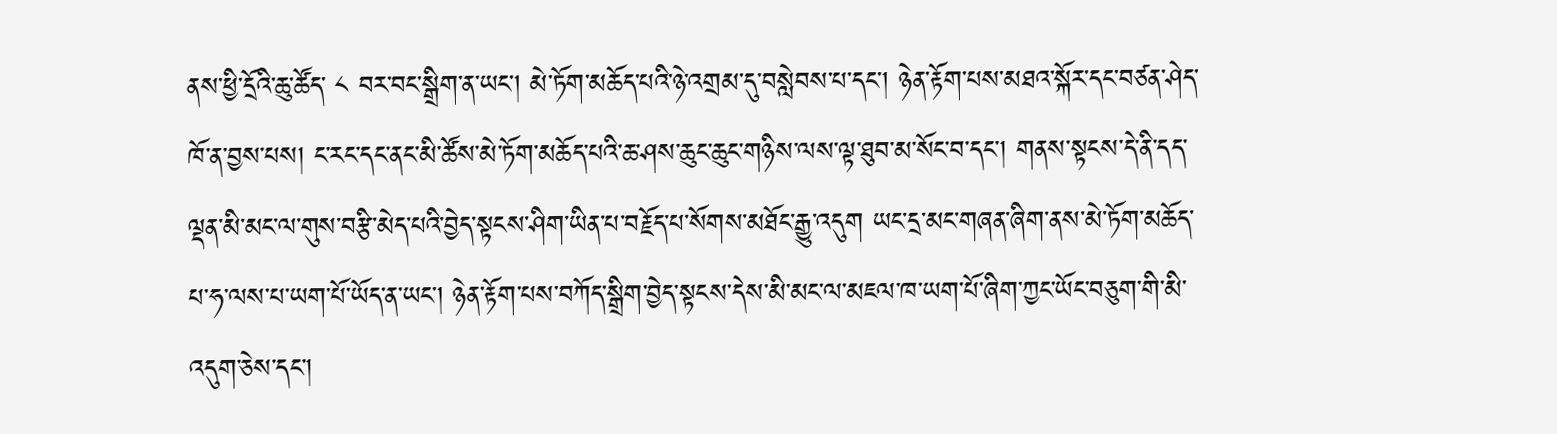ནས་ཕྱི་དྲོའི་ཆུ་ཚོད་ ༨ བར་བང་སྒྲིག་ན་ཡང་། མེ་ཏོག་མཆོད་པའི་ཉེ་འགྲམ་དུ་བསླེབས་པ་དང་། ཉེན་རྟོག་པས་མཐའ་སྐོར་དང་བཙན་ཤེད་ཁོ་ན་བྱས་པས། ང་རང་དང་ནང་མི་ཚོས་མེ་ཏོག་མཆོད་པའི་ཆ་ཤས་ཆུང་ཆུང་གཉིས་ལས་ལྟ་ཐུབ་མ་སོང་བ་དང་། གནས་སྟངས་དེ་ནི་དད་ལྡན་མི་མང་ལ་གུས་བརྩི་མེད་པའི་བྱེད་སྟངས་ཤིག་ཡིན་པ་བརྗོད་པ་སོགས་མཐོང་རྒྱུ་འདུག ཡང་དྲ་མང་གཞན་ཞིག་ནས་མེ་ཏོག་མཆོད་པ་ཧ་ལས་པ་ཡག་པོ་ཡོད་ན་ཡང་། ཉེན་རྟོག་པས་བཀོད་སྒྲིག་བྱེད་སྟངས་དེས་མི་མང་ལ་མཇལ་ཁ་ཡག་པོ་ཞིག་ཀྱང་ཡོང་བཅུག་གི་མི་འདུག་ཅེས་དང་།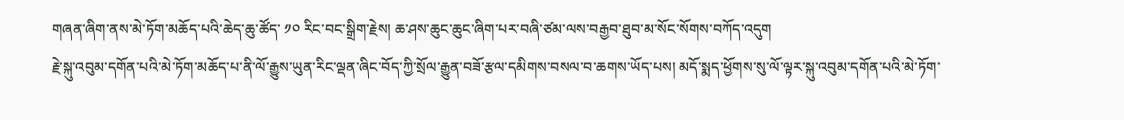གཞན་ཞིག་ནས་མེ་ཏོག་མཆོད་པའི་ཆེད་ཆུ་ཚོད་ ༡༠ རིང་བང་སྒྲིག་རྗེས། ཆ་ཤས་ཆུང་ཆུང་ཞིག་པར་བཞི་ཙམ་ལས་བརྒྱབ་ཐུབ་མ་སོང་སོགས་བཀོད་འདུག
རྗེ་སྐུ་འབུམ་དགོན་པའི་མེ་ཏོག་མཆོད་པ་ནི་ལོ་རྒྱུས་ཡུན་རིང་ལྡན་ཞིང་བོད་ཀྱི་སྲོལ་རྒྱུན་བཟོ་རྩལ་དམིགས་བསལ་བ་ཆགས་ཡོད་པས། མདོ་སྨད་ཕྱོགས་སུ་ལོ་ལྟར་སྐུ་འབུམ་དགོན་པའི་མེ་ཏོག་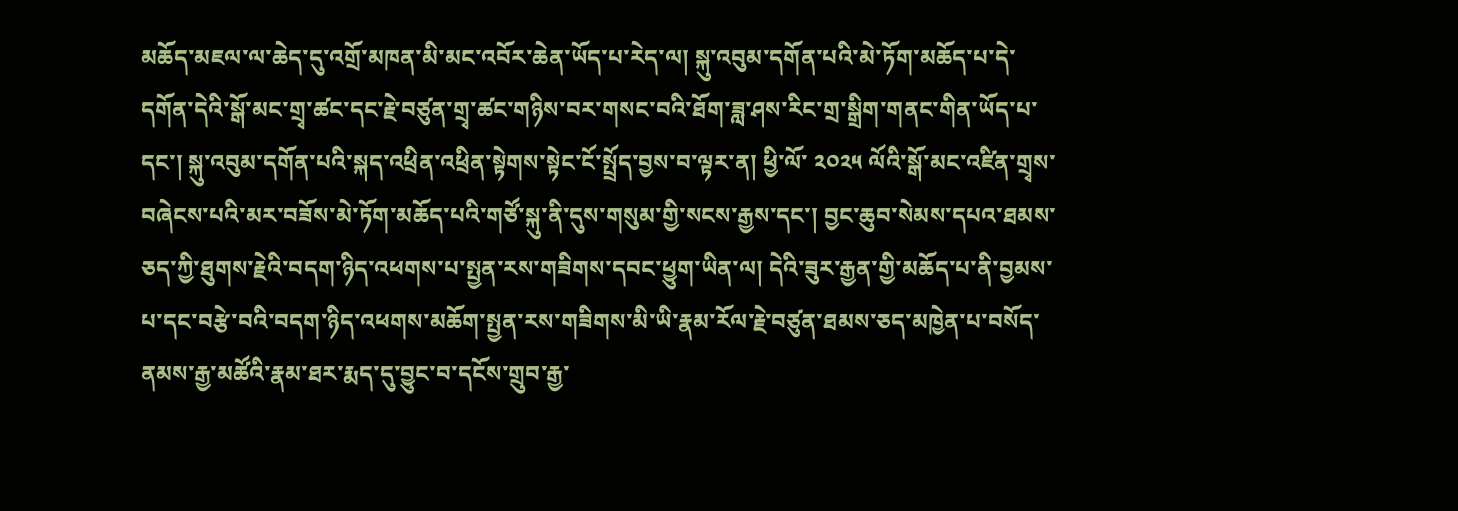མཆོད་མཇལ་ལ་ཆེད་དུ་འགྲོ་མཁན་མི་མང་འབོར་ཆེན་ཡོད་པ་རེད་ལ། སྐུ་འབུམ་དགོན་པའི་མེ་ཏོག་མཆོད་པ་དེ་དགོན་དེའི་སྒོ་མང་གྲྭ་ཚང་དང་རྗེ་བཙུན་གྲྭ་ཚང་གཉིས་བར་གསང་བའི་ཐོག་ཟླ་ཤས་རིང་གྲ་སྒྲིག་གནང་གིན་ཡོད་པ་དང་། སྐུ་འབུམ་དགོན་པའི་སྐད་འཕྲིན་འཕྲིན་སྟེགས་སྟེང་ངོ་སྤྲོད་བྱས་བ་ལྟར་ན། ཕྱི་ལོ་ ༢༠༢༥ ལོའི་སྒོ་མང་འཛིན་གྲྭས་བཞེངས་པའི་མར་བཟོས་མེ་ཏོག་མཆོད་པའི་གཙོ་སྐུ་ནི་དུས་གསུམ་གྱི་སངས་རྒྱས་དང་། བྱང་ཆུབ་སེམས་དཔའ་ཐམས་ཅད་ཀྱི་ཐུགས་རྗེའི་བདག་ཉིད་འཕགས་པ་སྤྱན་རས་གཟིགས་དབང་ཕྱུག་ཡིན་ལ། དེའི་ཟུར་རྒྱན་གྱི་མཆོད་པ་ནི་བྱམས་པ་དང་བརྩེ་བའི་བདག་ཉིད་འཕགས་མཆོག་སྤྱན་རས་གཟིགས་མི་ཡི་རྣམ་རོལ་རྗེ་བཙུན་ཐམས་ཅད་མཁྱེན་པ་བསོད་ནམས་རྒྱ་མཚོའི་རྣམ་ཐར་རྨད་དུ་བྱུང་བ་དངོས་གྲུབ་རྒྱ་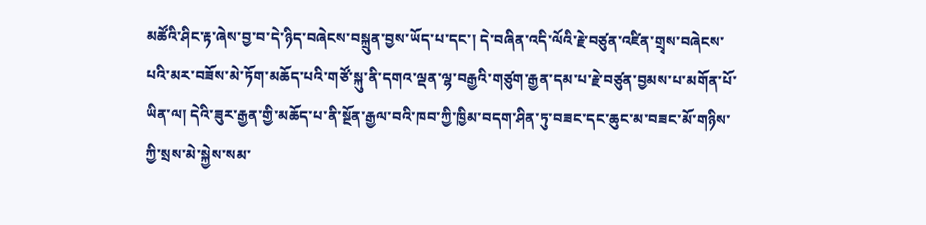མཚོའི་ཤིང་རྟ་ཞེས་བྱ་བ་དེ་ཉིད་བཞེངས་བསྐྲུན་བྱས་ཡོད་པ་དང་། དེ་བཞིན་འདི་ལོའི་རྗེ་བཙུན་འཛིན་གྲྭས་བཞེངས་པའི་མར་བཟོས་མེ་ཏོག་མཆོད་པའི་གཙོ་སྐུ་ནི་དགའ་ལྡན་ལྷ་བརྒྱའི་གཙུག་རྒྱན་དམ་པ་རྗེ་བཙུན་བྱམས་པ་མགོན་པོ་ཡིན་ལ། དེའི་ཟུར་རྒྱན་གྱི་མཆོད་པ་ནི་སྔོན་རྒྱལ་བའི་ཁབ་ཀྱི་ཁྱིམ་བདག་ཤིན་ཏུ་བཟང་དང་ཆུང་མ་བཟང་མོ་གཉིས་ཀྱི་སྲས་མེ་སྐྱེས་སམ་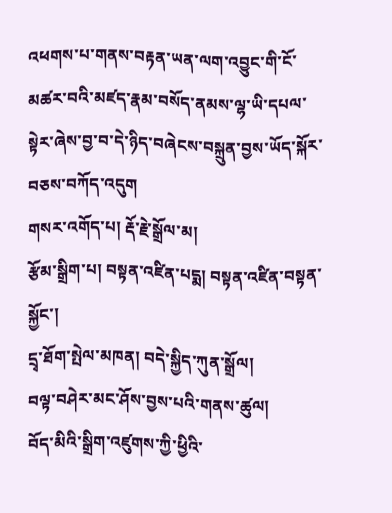འཕགས་པ་གནས་བརྟན་ཡན་ལག་འབྱུང་གི་ངོ་མཚར་བའི་མཛད་རྣམ་བསོད་ནམས་ལྷ་ཡི་དཔལ་སྟེར་ཞེས་བྱ་བ་དེ་ཉིད་བཞེངས་བསྐྲུན་བྱས་ཡོད་སྐོར་བཅས་བཀོད་འདུག
གསར་འགོད་པ། རྡོ་རྗེ་སྒྲོལ་མ།
རྩོམ་སྒྲིག་པ། བསྟན་འཛིན་པདྨ། བསྟན་འཛིན་བསྟན་སྐྱོང་།
དྲྭ་ཐོག་སྤེལ་མཁན། བདེ་སྐྱིད་ཀུན་སྒྲོལ།
བལྟ་བཤེར་མང་ཤོས་བྱས་པའི་གནས་ཚུལ།
བོད་མིའི་སྒྲིག་འཛུགས་ཀྱི་ཕྱིའི་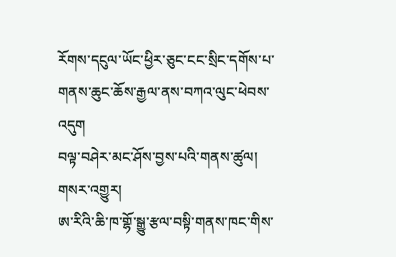རོགས་དངུལ་ཡོང་ཕྱིར་ཅུང་ངང་སྲིང་དགོས་པ་གནས་ཆུང་ཆོས་རྒྱལ་ནས་བཀའ་ལུང་ཕེབས་འདུག
བལྟ་བཤེར་མང་ཤོས་བྱས་པའི་གནས་ཚུལ།
གསར་འགྱུར།
ཨ་རིའི་ཆི་ཁ་གྷོ་སྒྱུ་རྩལ་བསྟི་གནས་ཁང་གིས་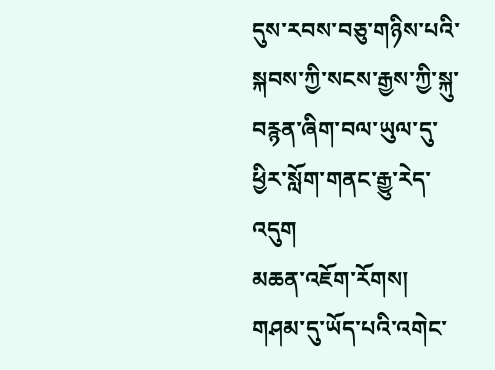དུས་རབས་བཅུ་གཉིས་པའི་སྐབས་ཀྱི་སངས་རྒྱས་ཀྱི་སྐུ་བརྙན་ཞིག་བལ་ཡུལ་དུ་ཕྱིར་སློག་གནང་རྒྱུ་རེད་འདུག
མཆན་འཇོག་རོགས།
གཤམ་དུ་ཡོད་པའི་འགེང་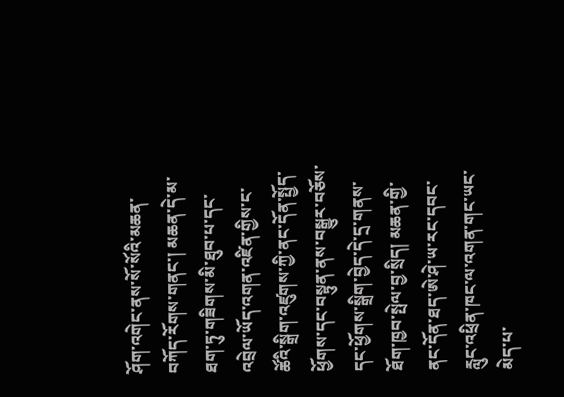ཤོག་འགེང་ནས་སོ་སོའི་མཆན་བཀོད་རོགས་གནང་། མཆན་དེ་མ་ཐག་ཏུ་གཟིགས་མི་ཐུབ་པ་དང་འབྲེལ་ཡོད་འགན་འཛིན་གྱིས་ང་ཚོའི་སྒྲིག་འཛུགས་ཀྱི་ནང་དོན་སྤྱོད་ཕྱོགས་དང་བསྟུན་ནས་བསྒྱུར་བཅོས་དང་ཕྱོགས་སྒྲིག་བྱེད་དེ་དྲ་གནས་ཐོག་ཁྱབ་སྤེལ་བྱ་སྲིད། མཆན་གྱི་ནང་དོན་ཐད་ཨེ་ཤེ་ཡ་རང་དབང་རླུང་འཕྲིན་ཁང་ལ་འགན་གང་ཡང་མེད་པ་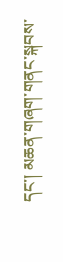དང་། མཆན་གཞག་གནང་སྐབས་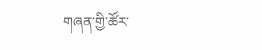གཞན་གྱི་ཚོར་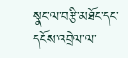སྣང་ལ་བརྩི་མཐོང་དང་དངོས་འབྲེལ་ལ་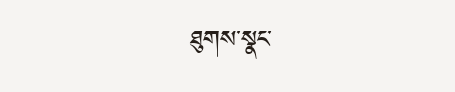ཐུགས་སྣང་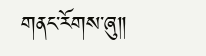གནང་རོགས་ཞུ༎